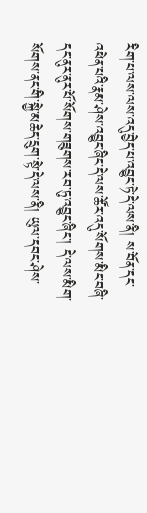རིག་པ་ལས་ལས་འདུ་བྱེད་པ་འབྱུང་ཏེ་དེ་ལས་ནི། ས་བོན་དང་འཕེན་པའི་རྣམ་ཤེས་འབྱུང་ཞིང་དེ་ལས་ཚོར་འདུ་སོགས་མིང་བཞི་དང་ནུར་ནུར་པོ་སོགས་གཟུགས་རབ་ཏུ་འབྱུང་ཞིང་། དེ་ལས་མིག་སོགས་ནང་གི་སྐྱེ་མཆེད་དྲུག་སྟེ་དེ་ལས་ནི། ཡུལ་དབང་ཤེས་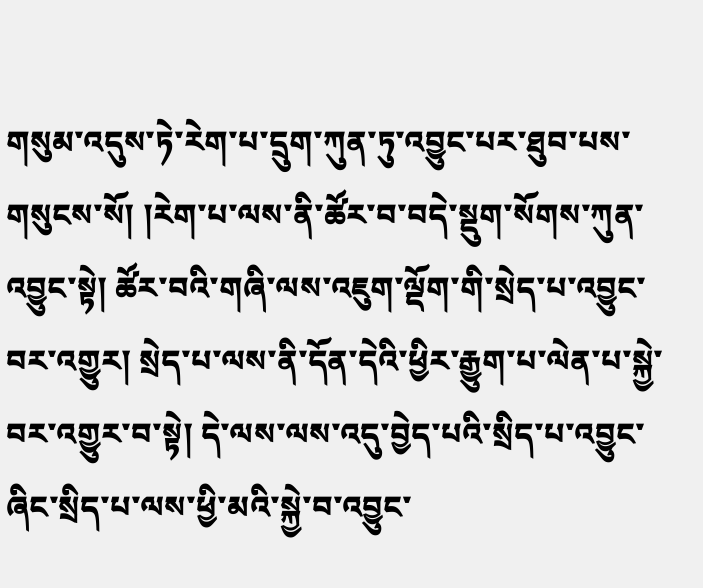གསུམ་འདུས་ཏེ་རེག་པ་དྲུག་ཀུན་ཏུ་འབྱུང་པར་ཐུབ་པས་གསུངས་སོ། །རེག་པ་ལས་ནི་ཚོར་བ་བདེ་སྡུག་སོགས་ཀུན་འབྱུང་སྟེ། ཚོར་བའི་གཞི་ལས་འཇུག་ལྡོག་གི་སྲེད་པ་འབྱུང་བར་འགྱུར། སྲེད་པ་ལས་ནི་དོན་དེའི་ཕྱིར་རྒྱུག་པ་ལེན་པ་སྐྱེ་བར་འགྱུར་བ་སྟེ། དེ་ལས་ལས་འདུ་བྱེད་པའི་སྲིད་པ་འབྱུང་ཞིང་སྲིད་པ་ལས་ཕྱི་མའི་སྐྱེ་བ་འབྱུང་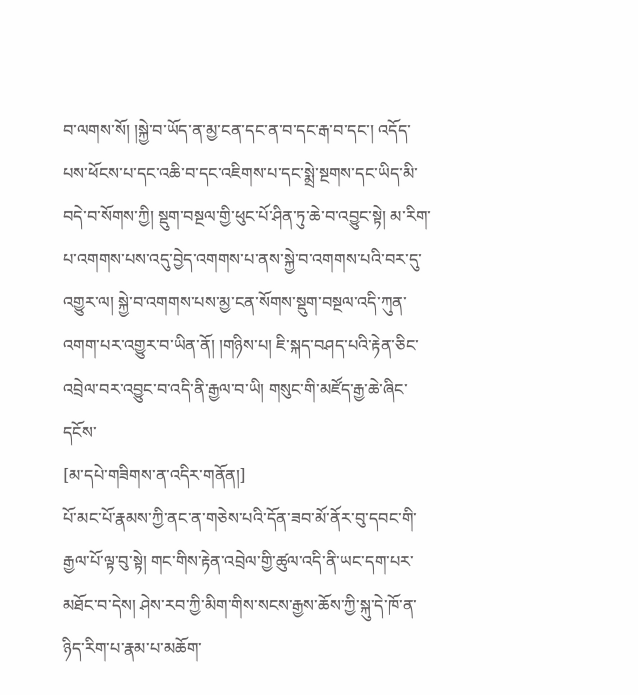བ་ལགས་སོ། །སྐྱེ་བ་ཡོད་ན་མྱ་ངན་དང་ན་བ་དང་རྒ་བ་དང་། འདོད་པས་ཕོངས་པ་དང་འཆི་བ་དང་འཇིགས་པ་དང་སྨྲེ་སྔགས་དང་ཡིད་མི་བདེ་བ་སོགས་ཀྱི། སྡུག་བསྔལ་གྱི་ཕུང་པོ་ཤིན་ཏུ་ཆེ་བ་འབྱུང་སྟེ། མ་རིག་པ་འགགས་པས་འདུ་བྱེད་འགགས་པ་ནས་སྐྱེ་བ་འགགས་པའི་བར་དུ་འགྱུར་ལ། སྐྱེ་བ་འགགས་པས་མྱ་ངན་སོགས་སྡུག་བསྔལ་འདི་ཀུན་འགག་པར་འགྱུར་བ་ཡིན་ནོ། །གཉིས་པ། ཇི་སྐད་བཤད་པའི་རྟེན་ཅིང་འབྲེལ་བར་འབྱུང་བ་འདི་ནི་རྒྱལ་བ་ཡི། གསུང་གི་མཛོད་རྒྱ་ཆེ་ཞིང་དངོས་
[མ་དཔེ་གཟིགས་ན་འདིར་གནོན།]
པོ་མང་པོ་རྣམས་ཀྱི་ནང་ན་གཅེས་པའི་དོན་ཟབ་མོ་ནོར་བུ་དབང་གི་རྒྱལ་པོ་ལྟ་བུ་སྟེ། གང་གིས་རྟེན་འབྲེལ་གྱི་ཚུལ་འདི་ནི་ཡང་དག་པར་མཐོང་བ་དེས། ཤེས་རབ་ཀྱི་མིག་གིས་སངས་རྒྱས་ཆོས་ཀྱི་སྐུ་དེ་ཁོ་ན་ཉིད་རིག་པ་རྣམ་པ་མཆོག་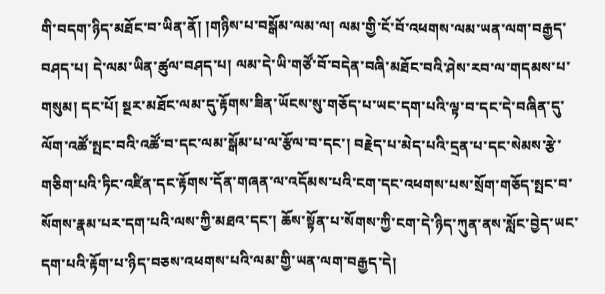གི་བདག་ཉིད་མཐོང་བ་ཡིན་ནོ། །གཉིས་པ་བསྒོམ་ལམ་ལ། ལམ་གྱི་ངོ་བོ་འཕགས་ལམ་ཡན་ལག་བརྒྱད་བཤད་པ། དེ་ལམ་ཡིན་ཚུལ་བཤད་པ། ལམ་དེ་ཡི་གཙོ་བོ་བདེན་བཞི་མཐོང་བའི་ཤེས་རབ་ལ་གདམས་པ་གསུམ། དང་པོ། སྔར་མཐོང་ལམ་དུ་རྟོགས་ཟིན་ཡོངས་སུ་གཅོད་པ་ཡང་དག་པའི་ལྟ་བ་དང་དེ་བཞིན་དུ་ལོག་འཚོ་སྤང་བའི་འཚོ་བ་དང་ལམ་སྒོམ་པ་ལ་རྩོལ་བ་དང་། བརྗེད་པ་མེད་པའི་དྲན་པ་དང་སེམས་རྩེ་གཅིག་པའི་ཏིང་འཛིན་དང་རྟོགས་དོན་གཞན་ལ་འདོམས་པའི་ངག་དང་འཕགས་པས་སྲོག་གཅོད་སྤང་བ་སོགས་རྣམ་པར་དག་པའི་ལས་ཀྱི་མཐའ་དང་། ཆོས་སྟོན་པ་སོགས་ཀྱི་ངག་དེ་ཉིད་ཀུན་ནས་སློང་བྱེད་ཡང་དག་པའི་རྟོག་པ་ཉིད་བཅས་འཕགས་པའི་ལམ་གྱི་ཡན་ལག་བརྒྱད་དེ།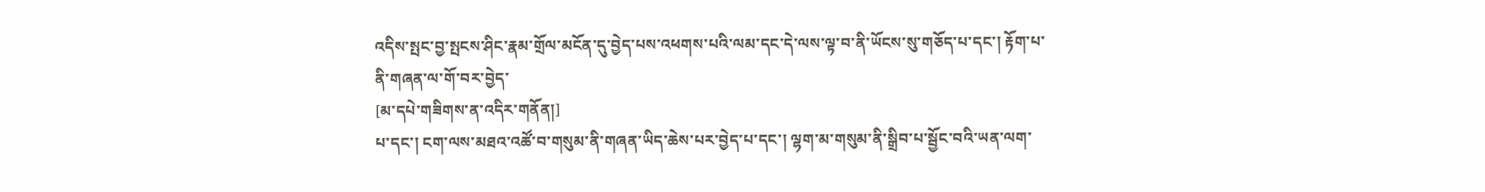འདིས་སྤང་བྱ་སྤངས་ཤིང་རྣམ་གྲོལ་མངོན་དུ་བྱེད་པས་འཕགས་པའི་ལམ་དང་དེ་ལས་ལྟ་བ་ནི་ཡོངས་སུ་གཅོད་པ་དང་། རྟོག་པ་ནི་གཞན་ལ་གོ་བར་བྱེད་
[མ་དཔེ་གཟིགས་ན་འདིར་གནོན།]
པ་དང་། ངག་ལས་མཐའ་འཚོ་བ་གསུམ་ནི་གཞན་ཡིད་ཆེས་པར་བྱེད་པ་དང་། ལྷག་མ་གསུམ་ནི་སྒྲིབ་པ་སྦྱོང་བའི་ཡན་ལག་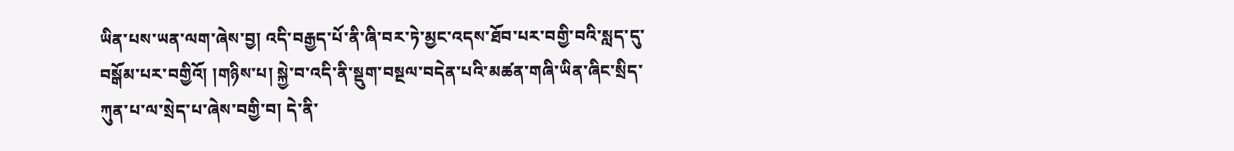ཡིན་པས་ཡན་ལག་ཞེས་བྱ། འདི་བརྒྱད་པོ་ནི་ཞི་བར་ཏེ་མྱང་འདས་ཐོབ་པར་བགྱི་བའི་སླད་དུ་བསྒོམ་པར་བགྱིའོ། །གཉིས་པ། སྐྱེ་བ་འདི་ནི་སྡུག་བསྔལ་བདེན་པའི་མཚན་གཞི་ཡིན་ཞིང་སྲིད་ཀུན་པ་ལ་སྲེད་པ་ཞེས་བགྱི་བ། དེ་ནི་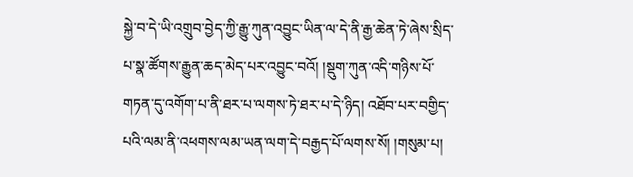སྐྱེ་བ་དེ་ཡི་འགྲུབ་བྱེད་ཀྱི་རྒྱུ་ཀུན་འབྱུང་ཡིན་ལ་དེ་ནི་རྒྱ་ཆེན་ཏེ་ཞེས་སྲིད་པ་སྣ་ཚོགས་རྒྱུན་ཆད་མེད་པར་འབྱུང་བའོ། །སྡུག་ཀུན་འདི་གཉིས་པོ་གཏན་དུ་འགོག་པ་ནི་ཐར་པ་ལགས་ཏེ་ཐར་པ་དེ་ཉིད། འཐོབ་པར་བགྱིད་པའི་ལམ་ནི་འཕགས་ལམ་ཡན་ལག་དེ་བརྒྱད་པོ་ལགས་སོ། །གསུམ་པ།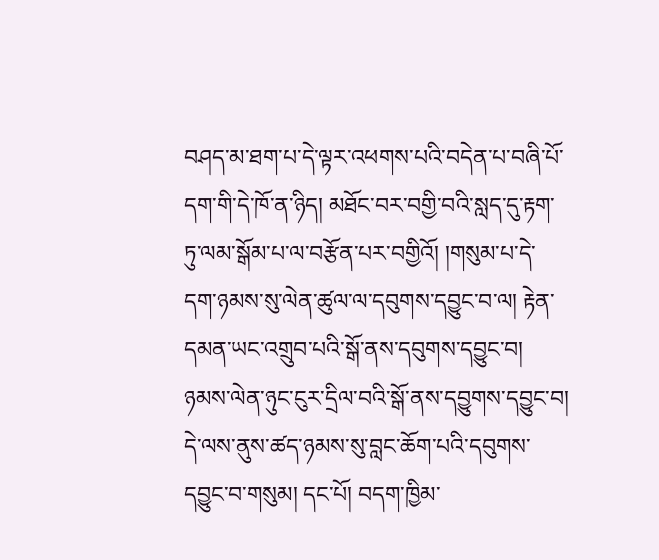བཤད་མ་ཐག་པ་དེ་ལྟར་འཕགས་པའི་བདེན་པ་བཞི་པོ་དག་གི་དེ་ཁོ་ན་ཉིད། མཐོང་བར་བགྱི་བའི་སླད་དུ་རྟག་ཏུ་ལམ་སྒོམ་པ་ལ་བརྩོན་པར་བགྱིའོ། །གསུམ་པ་དེ་དག་ཉམས་སུ་ལེན་ཚུལ་ལ་དབུགས་དབྱུང་བ་ལ། རྟེན་དམན་ཡང་འགྲུབ་པའི་སྒོ་ནས་དབུགས་དབྱུང་བ། ཉམས་ལེན་ཉུང་ངུར་དྲིལ་བའི་སྒོ་ནས་དབྱུགས་དབྱུང་བ། དེ་ལས་ནུས་ཚད་ཉམས་སུ་བླང་ཆོག་པའི་དབུགས་དབྱུང་བ་གསུམ། དང་པོ། བདག་ཁྱིམ་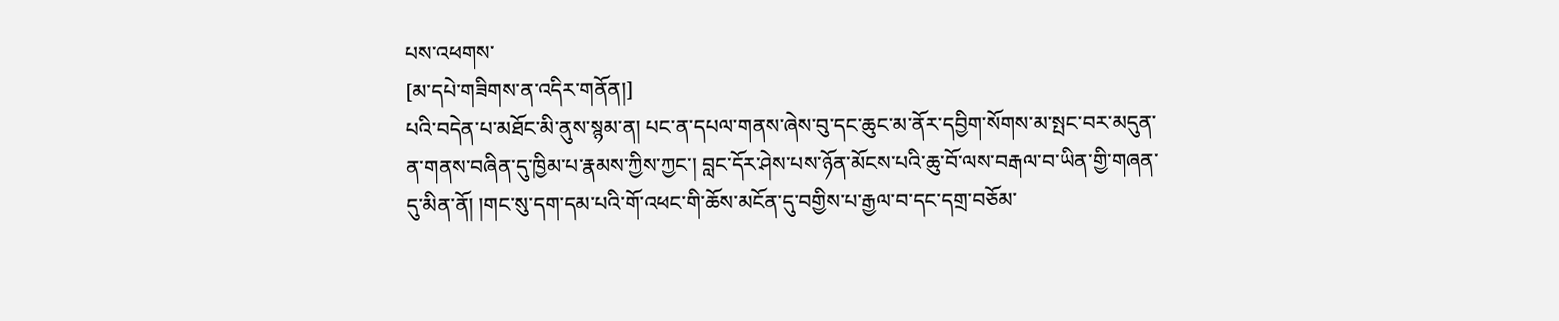པས་འཕགས་
[མ་དཔེ་གཟིགས་ན་འདིར་གནོན།]
པའི་བདེན་པ་མཐོང་མི་ནུས་སྙམ་ན། པང་ན་དཔལ་གནས་ཞེས་བུ་དང་ཆུང་མ་ནོར་དབྱིག་སོགས་མ་སྤང་བར་མདུན་ན་གནས་བཞིན་དུ་ཁྱིམ་པ་རྣམས་ཀྱིས་ཀྱང་། བླང་དོར་ཤེས་པས་ཉོན་མོངས་པའི་ཆུ་བོ་ལས་བརྒལ་བ་ཡིན་གྱི་གཞན་དུ་མིན་ནོ། །གང་སུ་དག་དམ་པའི་གོ་འཕང་གི་ཆོས་མངོན་དུ་བགྱིས་པ་རྒྱལ་བ་དང་དགྲ་བཅོམ་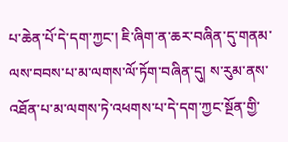པ་ཆེན་པོ་དེ་དག་ཀྱང་། ཇི་ཞིག་ན་ཆར་བཞིན་དུ་གནམ་ལས་བབས་པ་མ་ལགས་ལོ་ཏོག་བཞིན་དུ། ས་རུམ་ནས་འཐོན་པ་མ་ལགས་ཏེ་འཕགས་པ་དེ་དག་ཀྱང་སྔོན་གྱི་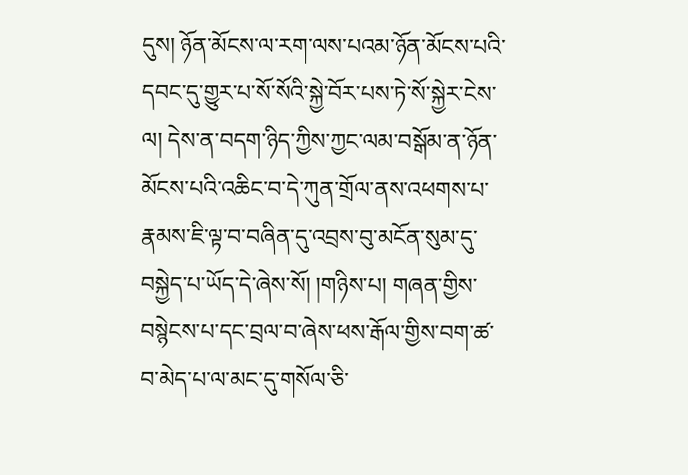དུས། ཉོན་མོངས་ལ་རག་ལས་པའམ་ཉོན་མོངས་པའི་དབང་དུ་གྱུར་པ་སོ་སོའི་སྐྱེ་བོར་པས་ཏེ་སོ་སྐྱེར་ངེས་ལ། དེས་ན་བདག་ཉིད་ཀྱིས་ཀྱང་ལམ་བསྒོམ་ན་ཉོན་མོངས་པའི་འཆིང་བ་དེ་ཀུན་གྲོལ་ནས་འཕགས་པ་རྣམས་ཇི་ལྟ་བ་བཞིན་དུ་འབྲས་བུ་མངོན་སུམ་དུ་བསྐྱེད་པ་ཡོད་དེ་ཞེས་སོ། །གཉིས་པ། གཞན་གྱིས་བསྙེངས་པ་དང་བྲལ་བ་ཞེས་ཕས་རྒོལ་གྱིས་བག་ཚ་བ་མེད་པ་ལ་མང་དུ་གསོལ་ཅི་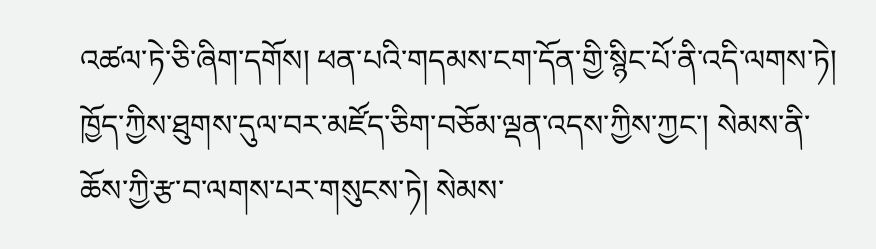འཚལ་ཏེ་ཅི་ཞིག་དགོས། ཕན་པའི་གདམས་ངག་དོན་གྱི་སྙིང་པོ་ནི་འདི་ལགས་ཏེ། ཁྱོད་ཀྱིས་ཐུགས་དུལ་བར་མཛོད་ཅིག་བཅོམ་ལྡན་འདས་ཀྱིས་ཀྱང་། སེམས་ནི་ཆོས་ཀྱི་རྩ་བ་ལགས་པར་གསུངས་ཏེ། སེམས་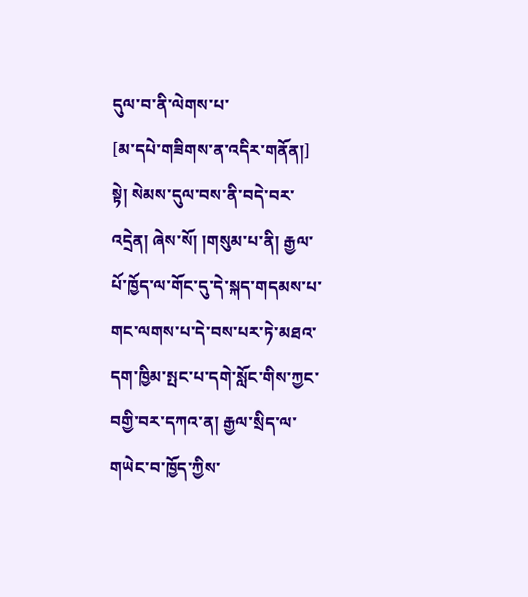དུལ་བ་ནི་ལེགས་པ་
[མ་དཔེ་གཟིགས་ན་འདིར་གནོན།]
སྟེ། སེམས་དུལ་བས་ནི་བདེ་བར་འདྲེན། ཞེས་སོ། །གསུམ་པ་ནི། རྒྱལ་པོ་ཁྱོད་ལ་གོང་དུ་དེ་སྐད་གདམས་པ་གང་ལགས་པ་དེ་བས་པར་ཏེ་མཐའ་དག་ཁྱིམ་སྤང་པ་དགེ་སློང་གིས་ཀྱང་བགྱི་བར་དཀའ་ན། རྒྱལ་སྲིད་ལ་གཡེང་བ་ཁྱོད་ཀྱིས་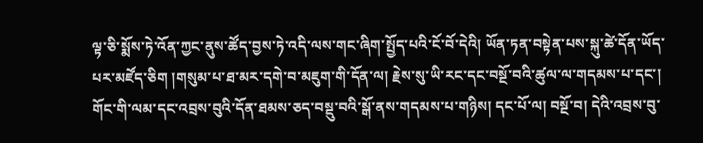ལྟ་ཅི་སྨོས་ཏེ་འོན་ཀྱང་ནུས་ཚོད་བྱས་ཏེ་འདི་ལས་གང་ཞིག་སྤྱོད་པའི་ངོ་བོ་དེའི། ཡོན་ཏན་བསྟེན་པས་སྐུ་ཚེ་དོན་ཡོད་པར་མཛོད་ཅིག །གསུམ་པ་ཐ་མར་དགེ་བ་མཇུག་གི་དོན་ལ། རྗེས་སུ་ཡི་རང་དང་བསྔོ་བའི་ཚུལ་ལ་གདམས་པ་དང་། གོང་གི་ལམ་དང་འབྲས་བུའི་དོན་ཐམས་ཅད་བསྡུ་བའི་སྒོ་ནས་གདམས་པ་གཉིས། དང་པོ་ལ། བསྔོ་བ། དེའི་འབྲས་བུ་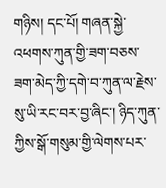གཉིས། དང་པོ། གཞན་སྐྱེ་འཕགས་ཀུན་གྱི་ཟག་བཅས་ཟག་མེད་ཀྱི་དགེ་བ་ཀུན་ལ་རྗེས་སུ་ཡི་རང་བར་བྱ་ཞིང་། ཉིད་ཀུན་ཀྱིས་སྒོ་གསུམ་གྱི་ལེགས་པར་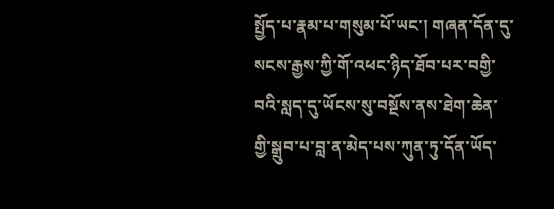སྤྱོད་པ་རྣམ་པ་གསུམ་པོ་ཡང་། གཞན་དོན་དུ་སངས་རྒྱས་ཀྱི་གོ་འཕང་ཉིད་ཐོབ་པར་བགྱི་བའི་སླད་དུ་ཡོངས་སུ་བསྔོས་ནས་ཐེག་ཆེན་གྱི་སྒྲུབ་པ་བླ་ན་མེད་པས་ཀུན་ཏུ་དོན་ཡོད་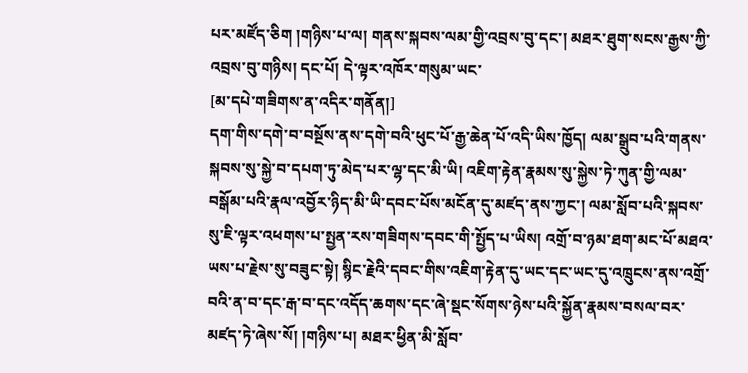པར་མཛོད་ཅིག །གཉིས་པ་ལ། གནས་སྐབས་ལམ་གྱི་འབྲས་བུ་དང་། མཐར་ཐུག་སངས་རྒྱས་ཀྱི་འབྲས་བུ་གཉིས། དང་པོ། དེ་ལྟར་འཁོར་གསུམ་ཡང་
[མ་དཔེ་གཟིགས་ན་འདིར་གནོན།]
དག་གིས་དགེ་བ་བསྔོས་ནས་དགེ་བའི་ཕུང་པོ་རྒྱ་ཆེན་པོ་འདི་ཡིས་ཁྱོད། ལམ་སྒྲུབ་པའི་གནས་སྐབས་སུ་སྐྱེ་བ་དཔག་ཏུ་མེད་པར་ལྷ་དང་མི་ཡི། འཇིག་རྟེན་རྣམས་སུ་སྐྱེས་ཏེ་ཀུན་གྱི་ལམ་བསྒོམ་པའི་རྣལ་འབྱོར་ཉིད་མི་ཡི་དབང་པོས་མངོན་དུ་མཛད་ནས་ཀྱང་། ལམ་སློབ་པའི་སྐབས་སུ་ཇི་ལྟར་འཕགས་པ་སྤྱན་རས་གཟིགས་དབང་གི་སྤྱོད་པ་ཡིས། འགྲོ་བ་ཉམ་ཐག་མང་པོ་མཐའ་ཡས་པ་རྗེས་སུ་བཟུང་སྟེ། སྙིང་རྗེའི་དབང་གིས་འཇིག་རྟེན་དུ་ཡང་དང་ཡང་དུ་འཁྲུངས་ནས་འགྲོ་བའི་ན་བ་དང་རྒ་བ་དང་འདོད་ཆགས་དང་ཞེ་སྡང་སོགས་ཉེས་པའི་སྐྱོན་རྣམས་བསལ་བར་མཛད་ཏེ་ཞེས་སོ། །གཉིས་པ། མཐར་ཕྱིན་མི་སློབ་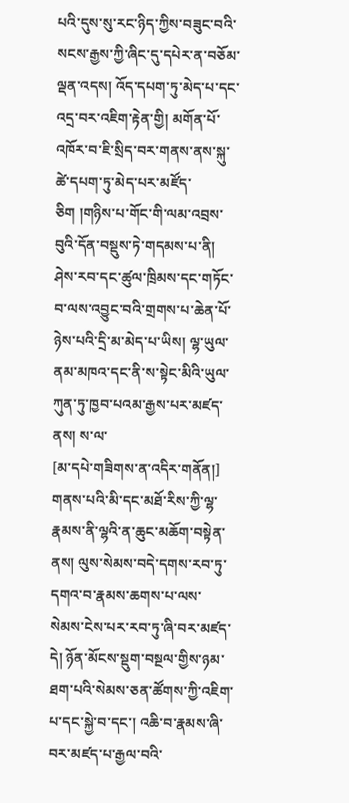པའི་དུས་སུ་རང་ཉིད་ཀྱིས་བཟུང་བའི་སངས་རྒྱས་ཀྱི་ཞིང་དུ་དཔེར་ན་བཅོམ་ལྡན་འདས། འོད་དཔག་ཏུ་མེད་པ་དང་འདྲ་བར་འཇིག་རྟེན་གྱི། མགོན་པོ་འཁོར་བ་ཇི་སྲིད་བར་གནས་ནས་སྐུ་ཚེ་དཔག་ཏུ་མེད་པར་མཛོད་ཅིག །གཉིས་པ་གོང་གི་ལམ་འབྲས་བུའི་དོན་བསྡུས་ཏེ་གདམས་པ་ནི། ཤེས་རབ་དང་ཚུལ་ཁྲིམས་དང་གཏོང་བ་ལས་འབྱུང་བའི་གྲགས་པ་ཆེན་པོ་ཉེས་པའི་དྲི་མ་མེད་པ་ཡིས། ལྷ་ཡུལ་ནམ་མཁའ་དང་ནི་ས་སྟེང་མིའི་ཡུལ་ཀུན་ཏུ་ཁྱབ་པའམ་རྒྱས་པར་མཛད་ནས། ས་ལ་
[མ་དཔེ་གཟིགས་ན་འདིར་གནོན།]
གནས་པའི་མི་དང་མཐོ་རིས་ཀྱི་ལྷ་རྣམས་ནི་ལྷའི་ན་ཆུང་མཆོག་བསྟེན་ནས། ལུས་སེམས་བདེ་དགས་རབ་ཏུ་དགའ་བ་རྣམས་ཆགས་པ་ལས་སེམས་ངེས་པར་རབ་ཏུ་ཞི་བར་མཛད་དེ། ཉོན་མོངས་སྡུག་བསྔལ་གྱིས་ཉམ་ཐག་པའི་སེམས་ཅན་ཚོགས་ཀྱི་འཇིག་པ་དང་སྐྱེ་བ་དང་། འཆི་བ་རྣམས་ཞི་བར་མཛད་པ་རྒྱལ་བའི་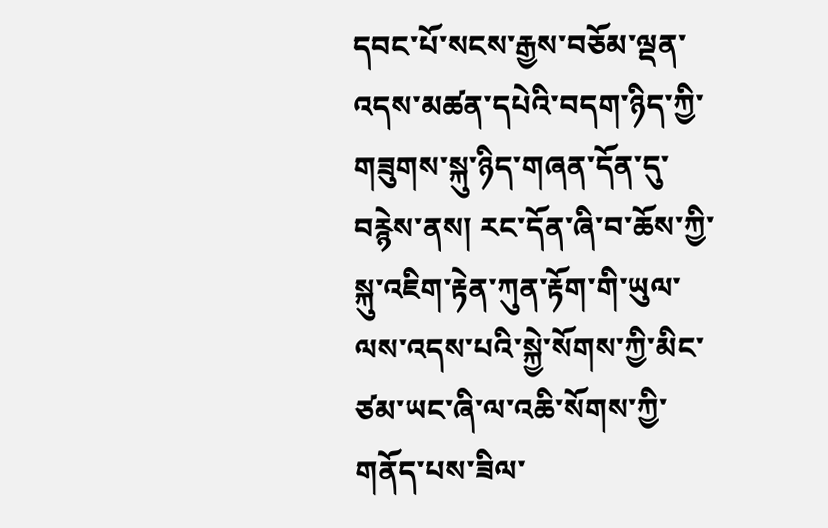དབང་པོ་སངས་རྒྱས་བཅོམ་ལྡན་འདས་མཚན་དཔེའི་བདག་ཉིད་ཀྱི་གཟུགས་སྐུ་ཉིད་གཞན་དོན་དུ་བརྙེས་ནས། རང་དོན་ཞི་བ་ཆོས་ཀྱི་སྐུ་འཇིག་རྟེན་ཀུན་རྟོག་གི་ཡུལ་ལས་འདས་པའི་སྐྱེ་སོགས་ཀྱི་མིང་ཙམ་ཡང་ཞི་ལ་འཆི་སོགས་ཀྱི་གནོད་པས་ཟིལ་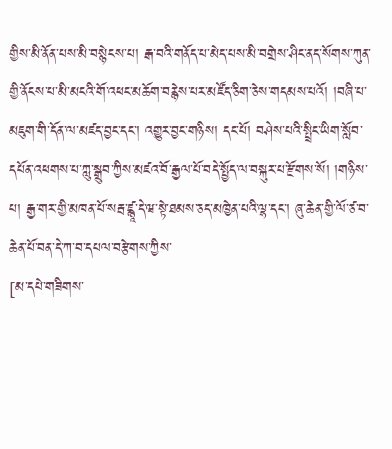གྱིས་མི་ནོན་པས་མི་བསྙེངས་པ། རྒ་བའི་གནོད་པ་མེད་པས་མི་བགྲེས་ཤིང་ནད་སོགས་ཀུན་གྱི་ནོངས་པ་མི་མངའི་གོ་འཕང་མཆོག་བརྙེས་པར་མཛོད་ཅིག་ཅེས་གདམས་པའོ། །བཞི་པ་མཇུག་གི་དོན་ལ་མཛད་བྱང་དང་། འགྱུར་བྱང་གཉིས། དང་པོ། བཤེས་པའི་སྤྲིང་ཡིག་སློབ་དཔོན་འཕགས་པ་ཀླུ་སྒྲུབ་ཀྱིས་མཛའ་བོ་རྒྱལ་པོ་བདེ་སྤྱོད་ལ་བསྐུར་པ་རྫོགས་སོ། །གཉིས་པ། རྒྱ་གར་གྱི་མཁན་པོ་སརྦ་ཛྙཱ་དེ་ཝ་སྟེ་ཐམས་ཅད་མཁྱེན་པའི་ལྷ་དང་། ཞུ་ཆེན་གྱི་ལོ་ཙ་བ་ཆེན་པོ་བན་དེ་ཀ་བ་དཔལ་བརྩེགས་ཀྱིས་
[མ་དཔེ་གཟིགས་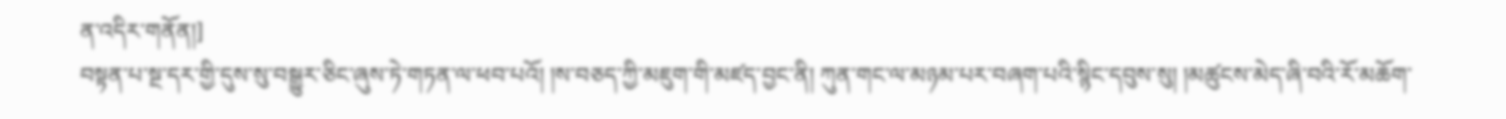ན་འདིར་གནོན།]
བསྟན་པ་སྔ་དར་གྱི་དུས་སུ་བསྒྱུར་ཅིང་ཞུས་ཏེ་གཏན་ལ་ཕབ་པའོ། །ས་བཅད་ཀྱི་མཇུག་གི་མཛད་བྱང་ནི། ཀུན་གང་ལ་མཉམ་པར་བཞག་པའི་སྙིང་དབུས་སུ། །མཚུངས་མེད་ཞི་བའི་རོ་མཆོག་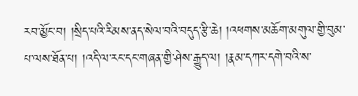རབ་མྱོང་བ། །སྲིད་པའི་རིམས་ནད་སེལ་བའི་བདུད་རྩི་ཆེ། །འཕགས་མཆོག་མགུལ་གྱི་བུམ་པ་ལས་ཐོན་པ། །འདི་ལ་རང་དང་གཞན་གྱི་ཤེས་རྒྱུད་ལ། །རྣམ་དཀར་དགེ་བའི་ས་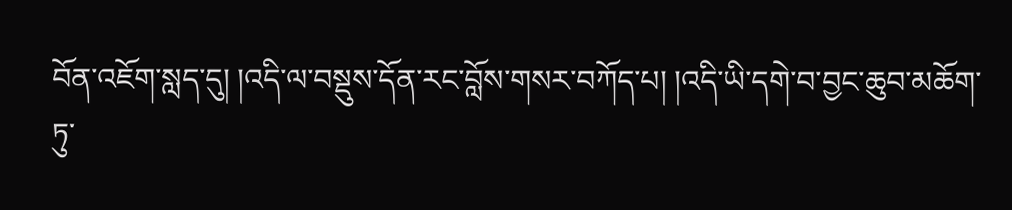བོན་འཇོག་སླད་དུ། །འདི་ལ་བསྡུས་དོན་རང་བློས་གསར་བཀོད་པ། །འདི་ཡི་དགེ་བ་བྱང་ཆུབ་མཆོག་ཏུ་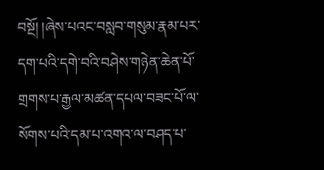བསྔོ། །ཞེས་པའང་བསླབ་གསུམ་རྣམ་པར་དག་པའི་དགེ་བའི་བཤེས་གཉེན་ཆེན་པོ་གྲགས་པ་རྒྱལ་མཚན་དཔལ་བཟང་པོ་ལ་སོགས་པའི་དམ་པ་འགའ་ལ་བཤད་པ་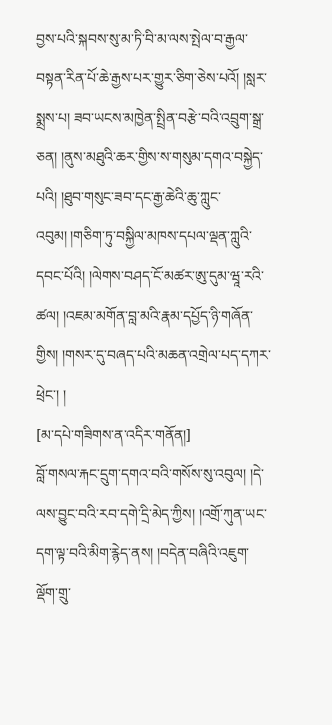བྱས་པའི་སྐབས་སུ་མ་ཏི་བི་མ་ལས་སྤེལ་བ་རྒྱལ་བསྟན་རིན་པོ་ཆེ་རྒྱས་པར་གྱུར་ཅིག་ཅེས་པའོ། །སླར་སྨྲས་པ། ཟབ་ཡངས་མཁྱེན་སྤྲིན་བརྩེ་བའི་འབྲུག་སྒྲ་ཅན། །ནུས་མཐུའི་ཆར་གྱིས་ས་གསུམ་དགའ་བསྐྱེད་པའི། །ཐུབ་གསུང་ཟབ་དང་རྒྱ་ཆེའི་ཆུ་ཀླུང་འབུམ། །གཅིག་ཏུ་བསྐྱིལ་མཁས་དཔལ་ལྡན་ཀླུའི་དབང་པོའི། །ལེགས་བཤད་ངོ་མཚར་ཨུ་དུམ་ཝཱ་རའི་ཚལ། །འཇམ་མགོན་བླ་མའི་རྣམ་དཔྱོད་ཉི་གཞོན་གྱིས། །གསར་དུ་བཞད་པའི་མཆན་འགྲེལ་པད་དཀར་ཕྲེང་། །
[མ་དཔེ་གཟིགས་ན་འདིར་གནོན།]
བློ་གསལ་རྐང་དྲུག་དགའ་བའི་གསོས་སུ་འབུལ། །དེ་ལས་བྱུང་བའི་རབ་དགེ་དྲི་མེད་ཀྱིས། །འགྲོ་ཀུན་ཡང་དག་ལྟ་བའི་མིག་རྙེད་ནས། །བདེན་བཞིའི་འཇུག་ལྡོག་གྲུ་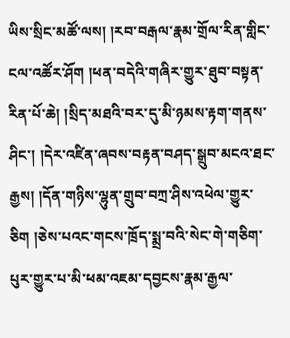ཡིས་སྲིང་མཚོ་ལས། །རབ་བརྒལ་རྣམ་གྲོལ་རིན་གླིང་ངལ་འཚོར་ཤོག །ཕན་བདེའི་གཞིར་གྱུར་ཐུབ་བསྟན་རིན་པོ་ཆེ། །སྲིད་མཐའི་བར་དུ་མི་ཉམས་རྟག་གནས་ཤིང་། །དེར་འཛིན་ཞབས་བརྟན་བཤད་སྒྲུབ་མངའ་ཐང་རྒྱས། །དོན་གཉིས་ལྷུན་གྲུབ་བཀྲ་ཤིས་འཕེལ་གྱུར་ཅིག །ཅེས་པའང་གངས་ཁྲོད་སྨྲ་བའི་སེང་གེ་གཅིག་པུར་གྱུར་པ་མི་ཕམ་འཇམ་དབྱངས་རྣམ་རྒྱལ་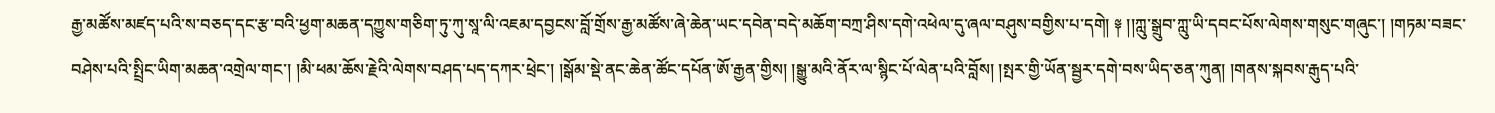རྒྱ་མཚོས་མཛད་པའི་ས་བཅད་དང་རྩ་བའི་ཕྱག་མཆན་དཀྱུས་གཅིག་ཏུ་ཀུ་སཱ་ལི་འཇམ་དབྱངས་བློ་གྲོས་རྒྱ་མཚོས་ཞེ་ཆེན་ཡང་དབེན་བདེ་མཆོག་བཀྲ་ཤིས་དགེ་འཕེལ་དུ་ཞལ་བཤུས་བགྱིས་པ་དགེ། ༈ །།ཀླུ་སྒྲུབ་ཀླུ་ཡི་དབང་པོས་ལེགས་གསུང་གཞུང་། །གཏམ་བཟང་བཤེས་པའི་སྤྲིང་ཡིག་མཆན་འགྲེལ་གང་། །མི་ཕམ་ཆོས་རྗེའི་ལེགས་བཤད་པད་དཀར་ཕྲེང་། །སྒོམ་སྡེ་ནང་ཆེན་ཚོང་དཔོན་ཨོ་རྒྱན་གྱིས། །སྒྱུ་མའི་ནོར་ལ་སྙིང་པོ་ལེན་པའི་བློས། །སྤར་གྱི་ཡོན་སྦྱར་དགེ་བས་ཡིད་ཅན་ཀུན། །གནས་སྐབས་རྒུད་པའི་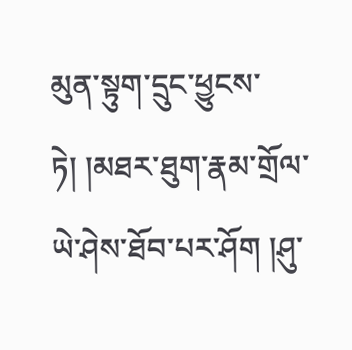མུན་སྟུག་དྲུང་ཕྱུངས་ཏེ། །མཐར་ཐུག་རྣམ་གྲོལ་ཡེ་ཤེས་ཐོབ་པར་ཤོག །ཤུ་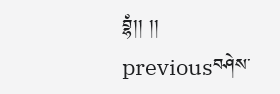བྷཾ།། །།
previousབཤེས་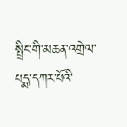སྤྲིང་གི་མཆན་འགྲེལ་པདྨ་དཀར་པོའི་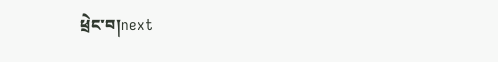ཕྲེང་བ།next